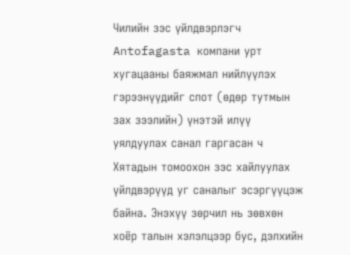Чилийн зэс үйлдвэрлэгч Antofagasta компани урт хугацааны баяжмал нийлүүлэх гэрээнүүдийг спот (өдөр тутмын зах зээлийн) үнэтэй илүү уялдуулах санал гаргасан ч Хятадын томоохон зэс хайлуулах үйлдвэрүүд уг саналыг эсэргүүцэж байна. Энэхүү зөрчил нь зөвхөн хоёр талын хэлэлцээр бус, дэлхийн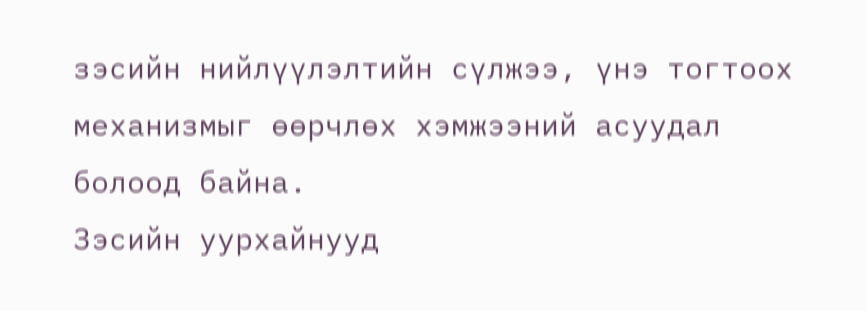зэсийн нийлүүлэлтийн сүлжээ, үнэ тогтоох механизмыг өөрчлөх хэмжээний асуудал болоод байна.
Зэсийн уурхайнууд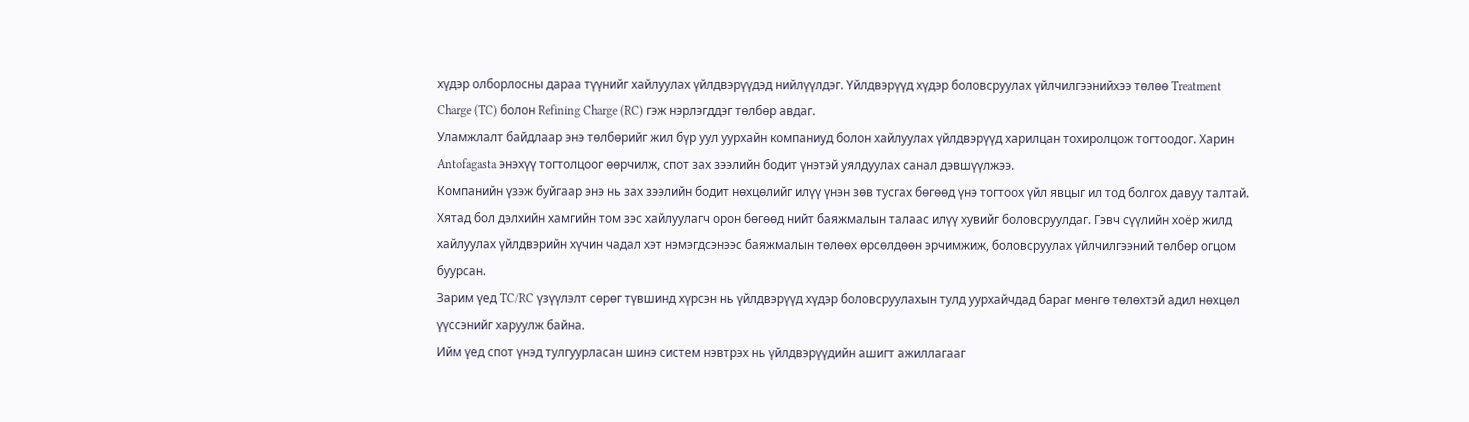хүдэр олборлосны дараа түүнийг хайлуулах үйлдвэрүүдэд нийлүүлдэг. Үйлдвэрүүд хүдэр боловсруулах үйлчилгээнийхээ төлөө Treatment Charge (TC) болон Refining Charge (RC) гэж нэрлэгддэг төлбөр авдаг.
Уламжлалт байдлаар энэ төлбөрийг жил бүр уул уурхайн компаниуд болон хайлуулах үйлдвэрүүд харилцан тохиролцож тогтоодог. Харин Antofagasta энэхүү тогтолцоог өөрчилж, спот зах зээлийн бодит үнэтэй уялдуулах санал дэвшүүлжээ.
Компанийн үзэж буйгаар энэ нь зах зээлийн бодит нөхцөлийг илүү үнэн зөв тусгах бөгөөд үнэ тогтоох үйл явцыг ил тод болгох давуу талтай.
Хятад бол дэлхийн хамгийн том зэс хайлуулагч орон бөгөөд нийт баяжмалын талаас илүү хувийг боловсруулдаг. Гэвч сүүлийн хоёр жилд хайлуулах үйлдвэрийн хүчин чадал хэт нэмэгдсэнээс баяжмалын төлөөх өрсөлдөөн эрчимжиж, боловсруулах үйлчилгээний төлбөр огцом буурсан.
Зарим үед TC/RC үзүүлэлт сөрөг түвшинд хүрсэн нь үйлдвэрүүд хүдэр боловсруулахын тулд уурхайчдад бараг мөнгө төлөхтэй адил нөхцөл үүссэнийг харуулж байна.
Ийм үед спот үнэд тулгуурласан шинэ систем нэвтрэх нь үйлдвэрүүдийн ашигт ажиллагааг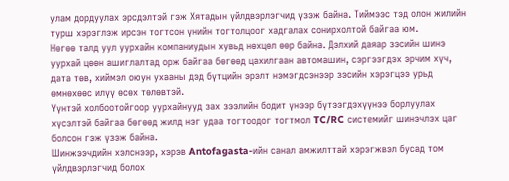улам дордуулах эрсдэлтэй гэж Хятадын үйлдвэрлэгчид үзэж байна. Тиймээс тэд олон жилийн турш хэрэглэж ирсэн тогтсон үнийн тогтолцоог хадгалах сонирхолтой байгаа юм.
Нөгөө талд уул уурхайн компаниудын хувьд нөхцөл өөр байна. Дэлхий даяар зэсийн шинэ уурхай цөөн ашиглалтад орж байгаа бөгөөд цахилгаан автомашин, сэргээгдэх эрчим хүч, дата төв, хиймэл оюун ухааны дэд бүтцийн эрэлт нэмэгдсэнээр зэсийн хэрэгцээ урьд өмнөхөөс илүү өсөх төлөвтэй.
Үүнтэй холбоотойгоор уурхайнууд зах зээлийн бодит үнээр бүтээгдэхүүнээ борлуулах хүсэлтэй байгаа бөгөөд жилд нэг удаа тогтоодог тогтмол TC/RC системийг шинэчлэх цаг болсон гэж үзэж байна.
Шинжээчдийн хэлснээр, хэрэв Antofagasta-ийн санал амжилттай хэрэгжвэл бусад том үйлдвэрлэгчид болох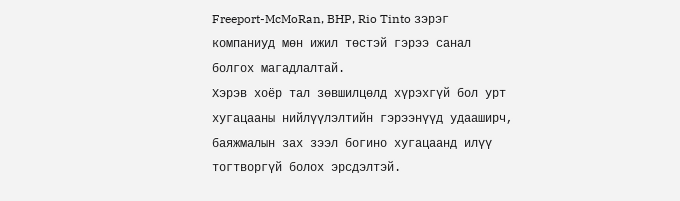Freeport-McMoRan, BHP, Rio Tinto зэрэг компаниуд мөн ижил төстэй гэрээ санал болгох магадлалтай.
Хэрэв хоёр тал зөвшилцөлд хүрэхгүй бол урт хугацааны нийлүүлэлтийн гэрээнүүд удааширч, баяжмалын зах зээл богино хугацаанд илүү тогтворгүй болох эрсдэлтэй.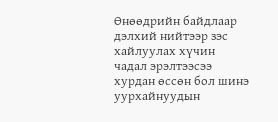Өнөөдрийн байдлаар дэлхий нийтээр зэс хайлуулах хүчин чадал эрэлтээсээ хурдан өссөн бол шинэ уурхайнуудын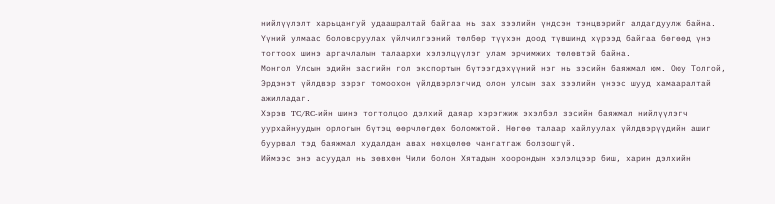нийлүүлэлт харьцангуй удаашралтай байгаа нь зах зээлийн үндсэн тэнцвэрийг алдагдуулж байна.
Үүний улмаас боловсруулах үйлчилгээний төлбөр түүхэн доод түвшинд хүрээд байгаа бөгөөд үнэ тогтоох шинэ аргачлалын талаархи хэлэлцүүлэг улам эрчимжих төлөвтэй байна.
Монгол Улсын эдийн засгийн гол экспортын бүтээгдэхүүний нэг нь зэсийн баяжмал юм. Оюу Толгой, Эрдэнэт үйлдвэр зэрэг томоохон үйлдвэрлэгчид олон улсын зах зээлийн үнээс шууд хамааралтай ажилладаг.
Хэрэв TC/RC-ийн шинэ тогтолцоо дэлхий даяар хэрэгжиж эхэлбэл зэсийн баяжмал нийлүүлэгч уурхайнуудын орлогын бүтэц өөрчлөгдөх боломжтой. Нөгөө талаар хайлуулах үйлдвэрүүдийн ашиг буурвал тэд баяжмал худалдан авах нөхцөлөө чангатгаж болзошгүй.
Иймээс энэ асуудал нь зөвхөн Чили болон Хятадын хоорондын хэлэлцээр биш, харин дэлхийн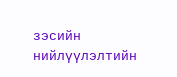зэсийн нийлүүлэлтийн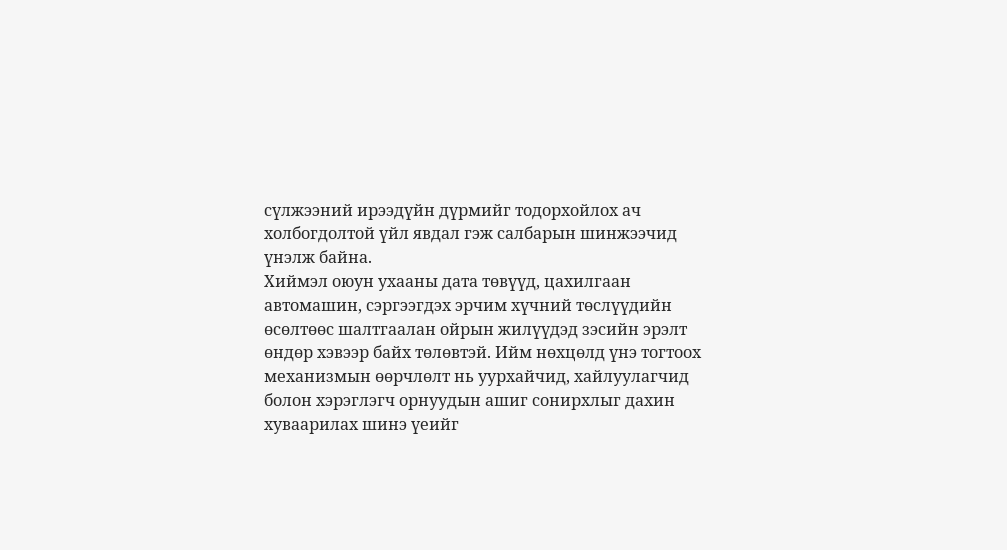сүлжээний ирээдүйн дүрмийг тодорхойлох ач холбогдолтой үйл явдал гэж салбарын шинжээчид үнэлж байна.
Хиймэл оюун ухааны дата төвүүд, цахилгаан автомашин, сэргээгдэх эрчим хүчний төслүүдийн өсөлтөөс шалтгаалан ойрын жилүүдэд зэсийн эрэлт өндөр хэвээр байх төлөвтэй. Ийм нөхцөлд үнэ тогтоох механизмын өөрчлөлт нь уурхайчид, хайлуулагчид болон хэрэглэгч орнуудын ашиг сонирхлыг дахин хуваарилах шинэ үеийг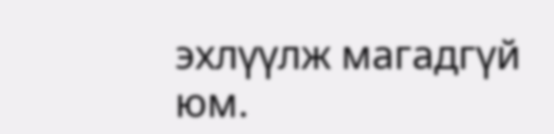эхлүүлж магадгүй юм.